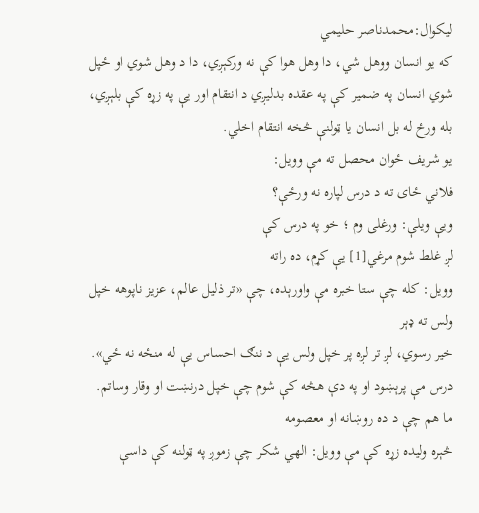لیکوال:محمدناصر حلیمي
که یو انسان ووهل شي، دا وهل هوا کې نه ورکېږي، دا د وهل شوي او ځپل شوي انسان په ضمیر کې په عقده بدلیږي د انتقام اور يې په زړه کې بلېږي، بله ورځ له بل انسان یا ټولنې څخه انتقام اخلي.
یو شريف ځوان محصل ته مې وویل:
فلاني ځای ته د درس لپاره نه ورځې؟
ويې ویلې: ورغلی وم ؛ خو په درس کې
لږ غلط شوم مرغي[1] يې کړم، ده راته
وویل: کله چې ستا خبره مې واورېده، چې «تر ذلیل عالم، عزیز ناپوهه خپل ولس ته ډېر
خیر رسوي، لږ تر لږه پر خپل ولس يې د ننګ احساس يې له منځه نه ځي».
درس مې پرېښود او په دې هڅه کې شوم چې خپل درنښت او وقار وساتم.
ما هم چې د ده روښانه او معصومه
څېره ولیده زړه کې مې وویل: الهي شکر چې زموږ په ټولنه کې داسې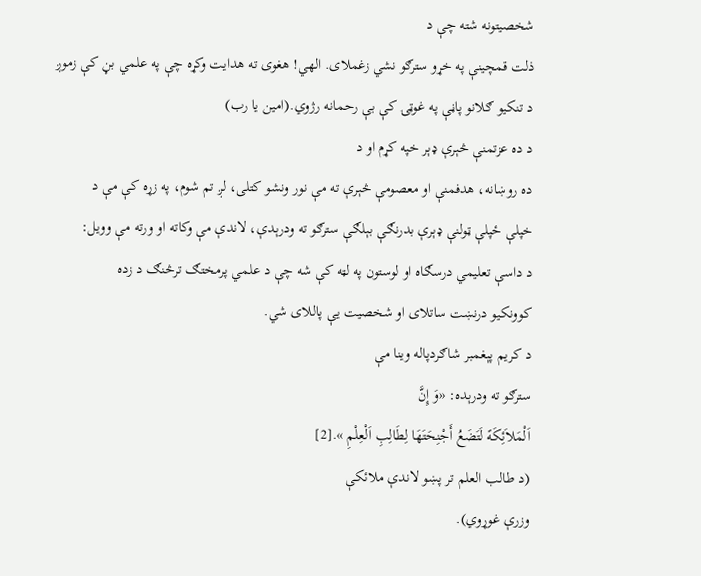شخصیتونه شته چې د
ذلت قمچینې په خړو سترګو نشي زغملای. الهي! هغوی ته هدایت وکړه چې په علمي بڼ کې زموږ
د تنکیو ګلانو پاڼې په غوټۍ کې بې رحمانه رژوي.(امین یا رب)
د ده عزتمنې څېرې ډېر خپه کړم او د
ده روښانه، هدفمنې او معصومې څېرې ته مې نور ونشو کتلی، لږ تم شوم، په زړه کې مې د
خپلې ځپلې ټولنې ډېرې بدرنګې بېلګې سترګو ته ودرېدې، لاندې مې وکاته او ورته مې وويل:
د داسې تعلیمي درسګاه او لوستون په لټه کې شه چې د علمي پرمختګ ترڅنګ د زده
کوونکيو درنښت ساتلای او شخصیت یې پاللای شي.
د کریم پېغمبر شاګردپاله وینا مې
سترګو ته ودرېده: «وَ إِنَّ
اَلْمَلاَئِكَهً لَتَضَعُ أَجْنِحَتَهَا لِطَالِبِ اَلْعِلْمِ ».[2]
(د طالب العلم تر پښو لاندې ملائکې
وزرې غوړوي).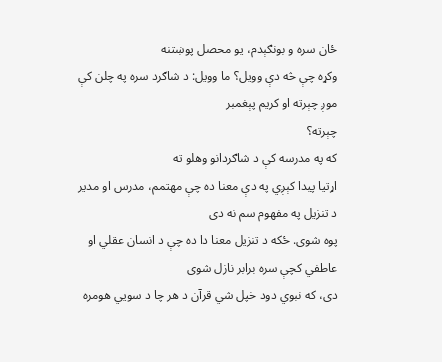ځان سره و بونګېدم، یو محصل پوښتنه
وکړه چې څه دې وویل؟ ما وویل: د شاګرد سره په چلن کې موږ چېرته او کریم پېغمبر
چېرته؟
که په مدرسه کې د شاګردانو وهلو ته
اړتیا پیدا کېږي په دې معنا ده چې مهتمم، مدرس او مدیر د تنزیل په مفهوم سم نه دی
پوه شوی. ځکه د تنزیل معنا دا ده چې د انسان عقلي او عاطفي کچې سره برابر نازل شوی
دی، که نبوي دود خپل شي قرآن د هر چا د سويي هومره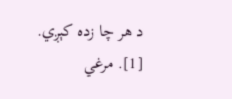د هر چا زده کېږي.
[1]. مرغي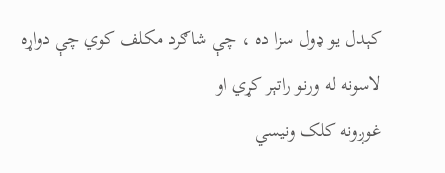کېدل یو ډول سزا ده ، چې شاګرد مکلف کوي چې دواړه لاسونه له ورنو راتېر کړي او
غوږونه کلک ونیسي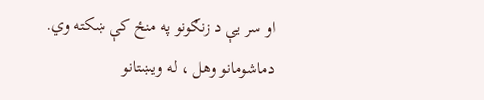او سر یې د زنګونو په منځ کې ښکته وي. دماشومانو وهل ، له ویښتانو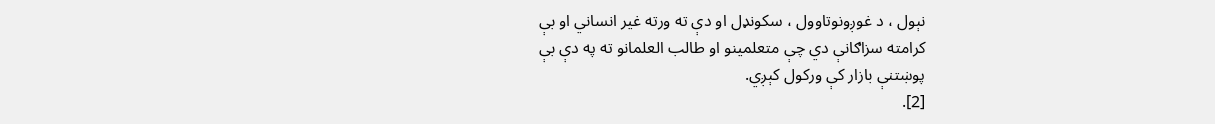نېول ، د غوږونوتاوول ، سکونډل او دې ته ورته غیر انساني او بې
کرامته سزاګانې دي چې متعلمینو او طالب العلمانو ته په دې بې
پوښتنې بازار کې ورکول کېږي.
[2].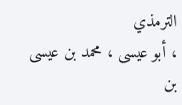الترمذي
، أبو عيسى ، محمد بن عيسى بن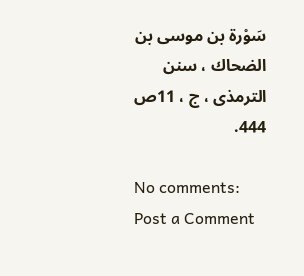سَوْرة بن موسى بن الضحاك ، سنن الترمذى ، ج ، 11ص
444.

No comments:
Post a Comment